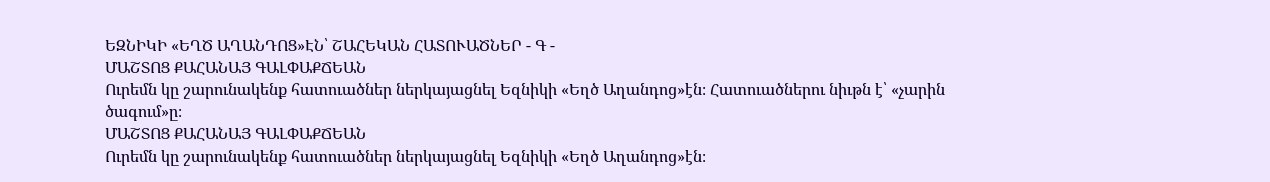ԵԶՆԻԿԻ «ԵՂԾ ԱՂԱՆԴՈՑ»ԷՆ՝ ՇԱՀԵԿԱՆ ՀԱՏՈՒԱԾՆԵՐ - Գ -
ՄԱՇՏՈՑ ՔԱՀԱՆԱՅ ԳԱԼՓԱՔՃԵԱՆ
Ուրեմն կը շարունակենք հատուածներ ներկայացնել Եզնիկի «Եղծ Աղանդոց»էն։ Հատուածներու նիւթն է՝ «չարին ծագում»ը։
ՄԱՇՏՈՑ ՔԱՀԱՆԱՅ ԳԱԼՓԱՔՃԵԱՆ
Ուրեմն կը շարունակենք հատուածներ ներկայացնել Եզնիկի «Եղծ Աղանդոց»էն։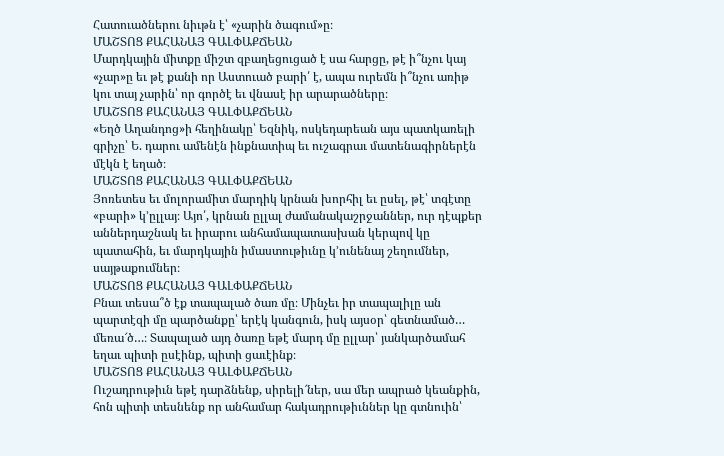Հատուածներու նիւթն է՝ «չարին ծագում»ը։
ՄԱՇՏՈՑ ՔԱՀԱՆԱՅ ԳԱԼՓԱՔՃԵԱՆ
Մարդկային միտքը միշտ զբաղեցուցած է սա հարցը, թէ ի՞նչու կայ «չար»ը եւ թէ քանի որ Աստուած բարի՛ է, ապա ուրեմն ի՞նչու առիթ կու տայ չարին՝ որ գործէ եւ վնասէ իր արարածները։
ՄԱՇՏՈՑ ՔԱՀԱՆԱՅ ԳԱԼՓԱՔՃԵԱՆ
«Եղծ Աղանդոց»ի հեղինակը՝ Եզնիկ, ոսկեդարեան այս պատկառելի գրիչը՝ Ե. դարու ամենէն ինքնատիպ եւ ուշագրաւ մատենագիրներէն մէկն է եղած։
ՄԱՇՏՈՑ ՔԱՀԱՆԱՅ ԳԱԼՓԱՔՃԵԱՆ
Յոռետես եւ մոլորամիտ մարդիկ կրնան խորհիլ եւ ըսել, թէ՝ տգէտը «բարի» կ՚ըլլայ։ Այո՛, կրնան ըլլալ ժամանակաշրջաններ, ուր դէպքեր աններդաշնակ եւ իրարու անհամապատասխան կերպով կը պատահին, եւ մարդկային իմաստութիւնը կ՚ունենայ շեղումներ, սայթաքումներ։
ՄԱՇՏՈՑ ՔԱՀԱՆԱՅ ԳԱԼՓԱՔՃԵԱՆ
Բնաւ տեսա՞ծ էք տապալած ծառ մը։ Մինչեւ իր տապալիլը ան պարտէզի մը պարծանքը՝ երէկ կանգուն, իսկ այսօր՝ գետնամած… մեռա՜ծ…։ Տապալած այդ ծառը եթէ մարդ մը ըլլար՝ յանկարծամահ եղաւ պիտի ըսէինք, պիտի ցաւէինք։
ՄԱՇՏՈՑ ՔԱՀԱՆԱՅ ԳԱԼՓԱՔՃԵԱՆ
Ուշադրութիւն եթէ դարձնենք, սիրելի՜ներ, սա մեր ապրած կեանքին, հոն պիտի տեսնենք որ անհամար հակադրութիւններ կը գտնուին՝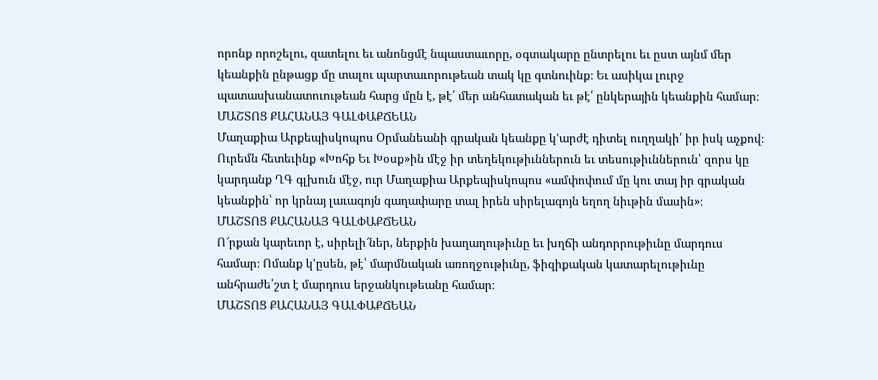որոնք որոշելու, զատելու եւ անոնցմէ նպաստաւորը, օգտակարը ընտրելու եւ ըստ այնմ մեր կեանքին ընթացք մը տալու պարտաւորութեան տակ կը գտնուինք։ Եւ ասիկա լուրջ պատասխանատուութեան հարց մըն է, թէ՛ մեր անհատական եւ թէ՛ ընկերային կեանքին համար։
ՄԱՇՏՈՑ ՔԱՀԱՆԱՅ ԳԱԼՓԱՔՃԵԱՆ
Մաղաքիա Արքեպիսկոպոս Օրմանեանի գրական կեանքը կ՚արժէ դիտել ուղղակի՛ իր իսկ աչքով։ Ուրեմն հետեւինք «Խոհք Եւ Խօսք»ին մէջ իր տեղեկութիւններուն եւ տեսութիւններուն՝ զորս կը կարդանք ՂԳ գլխուն մէջ, ուր Մաղաքիա Արքեպիսկոպոս «ամփոփում մը կու տայ իր գրական կեանքին՝ որ կրնայ լաւագոյն գաղափարը տալ իրեն սիրելագոյն եղող նիւթին մասին»։
ՄԱՇՏՈՑ ՔԱՀԱՆԱՅ ԳԱԼՓԱՔՃԵԱՆ
Ո՜րքան կարեւոր է, սիրելի՜ներ, ներքին խաղաղութիւնը եւ խղճի անդորրութիւնը մարդուս համար։ Ոմանք կ՚ըսեն, թէ՝ մարմնական առողջութիւնը, ֆիզիքական կատարելութիւնը անհրաժե՛շտ է մարդուս երջանկութեանը համար։
ՄԱՇՏՈՑ ՔԱՀԱՆԱՅ ԳԱԼՓԱՔՃԵԱՆ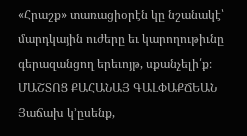«Հրաշք» տառացիօրէն կը նշանակէ՝ մարդկային ուժերը եւ կարողութիւնը գերազանցող երեւոյթ, սքանչելի՛ք։
ՄԱՇՏՈՑ ՔԱՀԱՆԱՅ ԳԱԼՓԱՔՃԵԱՆ
Յաճախ կ՚ըսենք,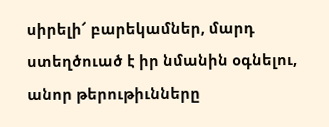սիրելի՜ բարեկամներ, մարդ ստեղծուած է իր նմանին օգնելու, անոր թերութիւնները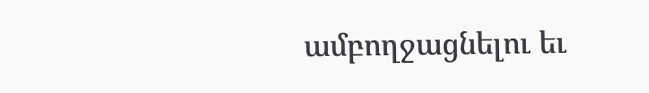ամբողջացնելու եւ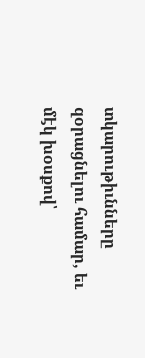տկարութիւնները զօրացնելու համար, եւ մէկ խօսքով՝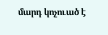մարդ կոչուած է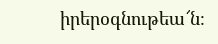իրերօգնութեա՜ն։